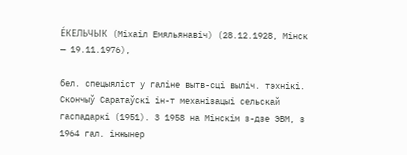Е́КЕЛЬЧЫК (Міхаіл Емяльянавіч) (28.12.1928, Мінск — 19.11.1976),

бел. спецыяліст у галіне вытв-сці выліч. тэхнікі. Скончыў Саратаўскі ін-т механізацыі сельскай гаспадаркі (1951). З 1958 на Мінскім з-дзе ЭВМ, з 1964 гал. інжынер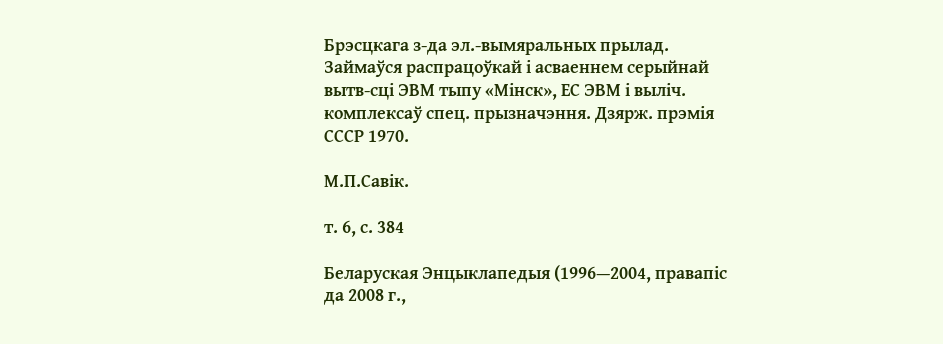Брэсцкага з-да эл.-вымяральных прылад. Займаўся распрацоўкай і асваеннем серыйнай вытв-сці ЭВМ тыпу «Мінск», ЕС ЭВМ і выліч. комплексаў спец. прызначэння. Дзярж. прэмія СССР 1970.

М.П.Савік.

т. 6, с. 384

Беларуская Энцыклапедыя (1996—2004, правапіс да 2008 г.,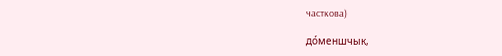часткова)

до́меншчык,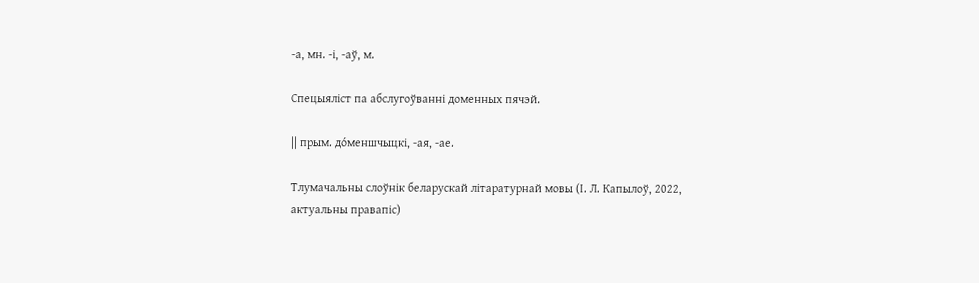-а, мн. -і, -аў, м.

Спецыяліст па абслугоўванні доменных пячэй.

|| прым. до́меншчыцкі, -ая, -ае.

Тлумачальны слоўнік беларускай літаратурнай мовы (І. Л. Капылоў, 2022, актуальны правапіс)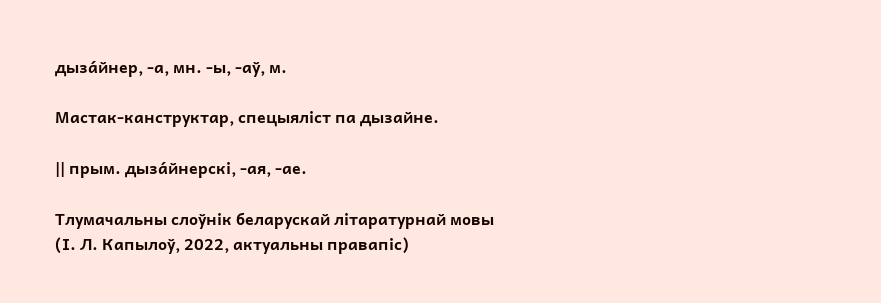дыза́йнер, -а, мн. -ы, -аў, м.

Мастак-канструктар, спецыяліст па дызайне.

|| прым. дыза́йнерскі, -ая, -ае.

Тлумачальны слоўнік беларускай літаратурнай мовы (І. Л. Капылоў, 2022, актуальны правапіс)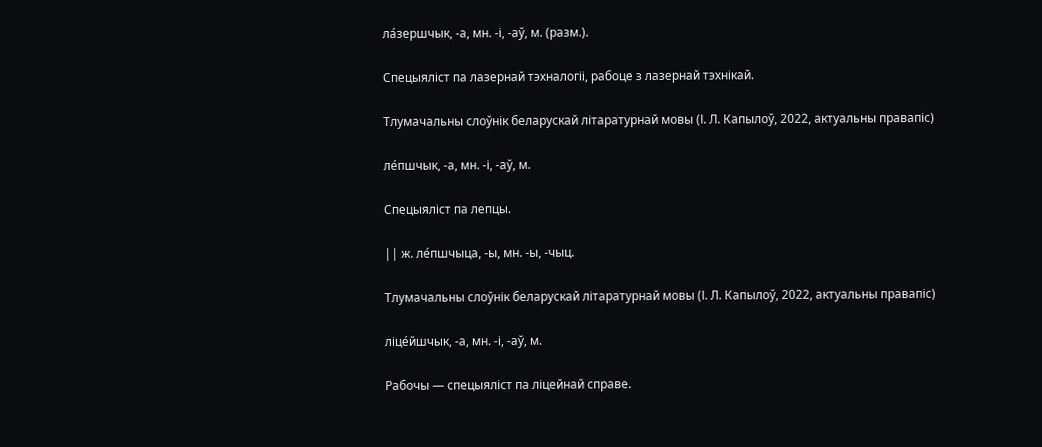ла́зершчык, -а, мн. -і, -аў, м. (разм.).

Спецыяліст па лазернай тэхналогіі, рабоце з лазернай тэхнікай.

Тлумачальны слоўнік беларускай літаратурнай мовы (І. Л. Капылоў, 2022, актуальны правапіс)

ле́пшчык, -а, мн. -і, -аў, м.

Спецыяліст па лепцы.

|| ж. ле́пшчыца, -ы, мн. -ы, -чыц.

Тлумачальны слоўнік беларускай літаратурнай мовы (І. Л. Капылоў, 2022, актуальны правапіс)

ліце́йшчык, -а, мн. -і, -аў, м.

Рабочы — спецыяліст па ліцейнай справе.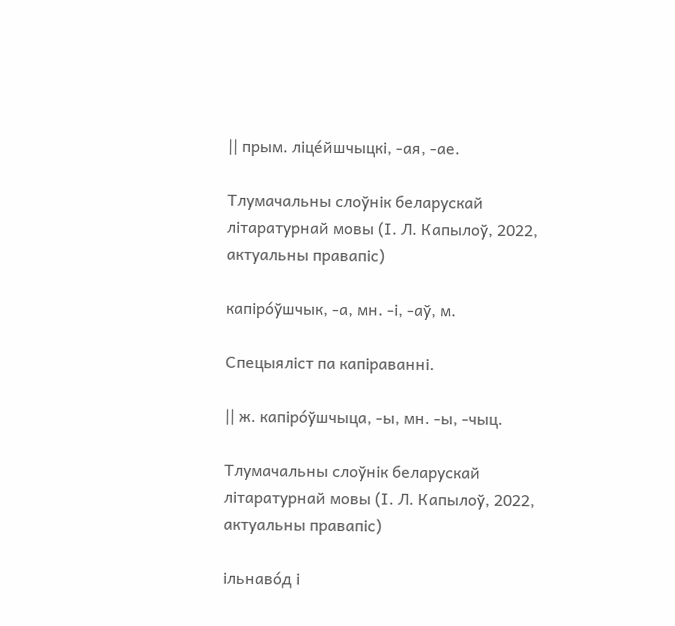|| прым. ліце́йшчыцкі, -ая, -ае.

Тлумачальны слоўнік беларускай літаратурнай мовы (І. Л. Капылоў, 2022, актуальны правапіс)

капіро́ўшчык, -а, мн. -і, -аў, м.

Спецыяліст па капіраванні.

|| ж. капіро́ўшчыца, -ы, мн. -ы, -чыц.

Тлумачальны слоўнік беларускай літаратурнай мовы (І. Л. Капылоў, 2022, актуальны правапіс)

ільнаво́д і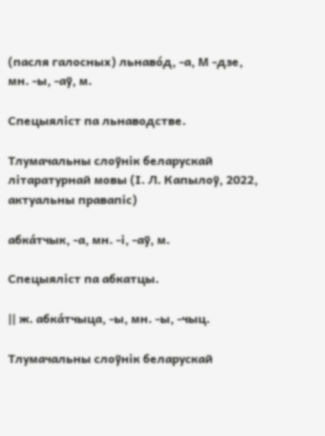(пасля галосных) льнаво́д, -а, М -дзе, мн. -ы, -аў, м.

Спецыяліст па льнаводстве.

Тлумачальны слоўнік беларускай літаратурнай мовы (І. Л. Капылоў, 2022, актуальны правапіс)

абка́тчык, -а, мн. -і, -аў, м.

Спецыяліст па абкатцы.

|| ж. абка́тчыца, -ы, мн. -ы, -чыц.

Тлумачальны слоўнік беларускай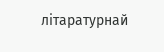літаратурнай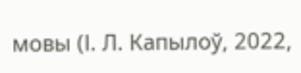мовы (І. Л. Капылоў, 2022,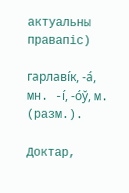актуальны правапіс)

гарлаві́к, -а́, мн. -і́, -о́ў, м. (разм.).

Доктар,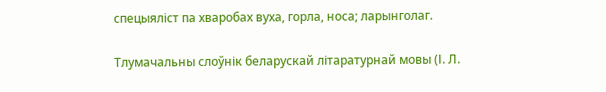спецыяліст па хваробах вуха, горла, носа; ларынголаг.

Тлумачальны слоўнік беларускай літаратурнай мовы (І. Л.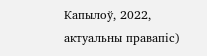Капылоў, 2022, актуальны правапіс)